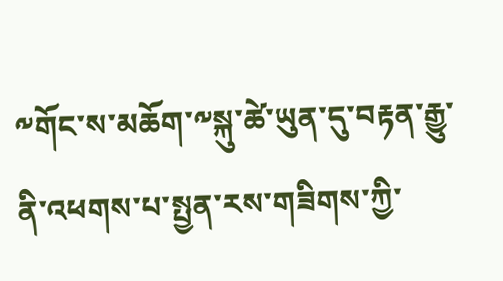༸གོང་ས་མཆོག་༸སྐུ་ཚེ་ཡུན་དུ་བརྟན་རྒྱུ་ནི་འཕགས་པ་སྤྱན་རས་གཟིགས་ཀྱི་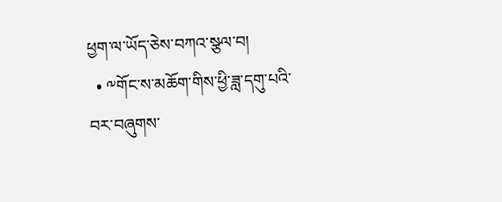ཕྱག་ལ་ཡོད་ཅེས་བཀའ་སྩལ་བ།
  • ༸གོང་ས་མཆོག་གིས་ཕྱི་ཟླ་དགུ་པའི་བར་བཞུགས་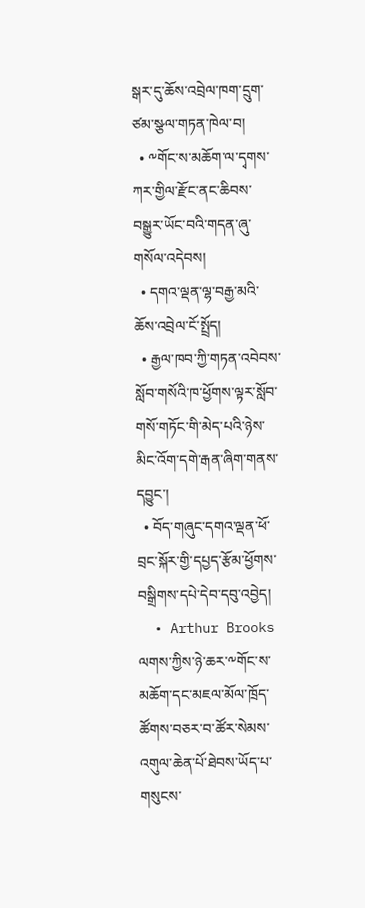སྒར་དུ་ཆོས་འབྲེལ་ཁག་དྲུག་ཙམ་སྩལ་གཏན་ཁེལ་བ།
  • ༸གོང་ས་མཆོག་ལ་དྭགས་ཀར་གྱིལ་རྫོང་ནང་ཆིབས་བསྒྱུར་ཡོང་བའི་གདན་ཞུ་གསོལ་འདེབས།
  • དགའ་ལྡན་ལྷ་བརྒྱ་མའི་ཆོས་འབྲེལ་ངོ་སྤྲོད།
  • རྒྱལ་ཁབ་ཀྱི་གཏན་འབེབས་སློབ་གསོའི་ཁ་ཕྱོགས་ལྟར་སློབ་གསོ་གཏོང་གི་མེད་པའི་ཉེས་མིང་འོག་དགེ་རྒན་ཞིག་གནས་དབྱུང་།
  • བོད་གཞུང་དགའ་ལྡན་ཕོ་བྲང་སྐོར་གྱི་དཔྱད་རྩོམ་ཕྱོགས་བསྒྲིགས་དཔེ་དེབ་དབུ་འབྱེད།
  • Arthur Brooks ལགས་ཀྱིས་ཉེ་ཆར་༸གོང་ས་མཆོག་དང་མཇལ་མོལ་ཁྲོད་ཚོགས་བཅར་བ་ཚོར་སེམས་འགུལ་ཆེན་པོ་ཐེབས་ཡོད་པ་གསུངས་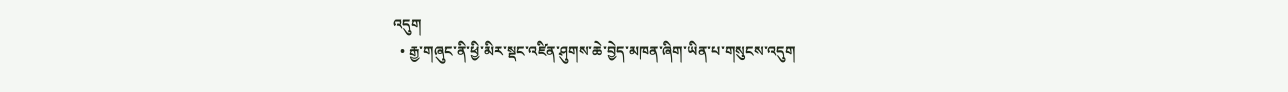འདུག
  • རྒྱ་གཞུང་ནི་ཕྱི་མིར་སྡང་འཛིན་ཤུགས་ཆེ་བྱེད་མཁན་ཞིག་ཡིན་པ་གསུངས་འདུག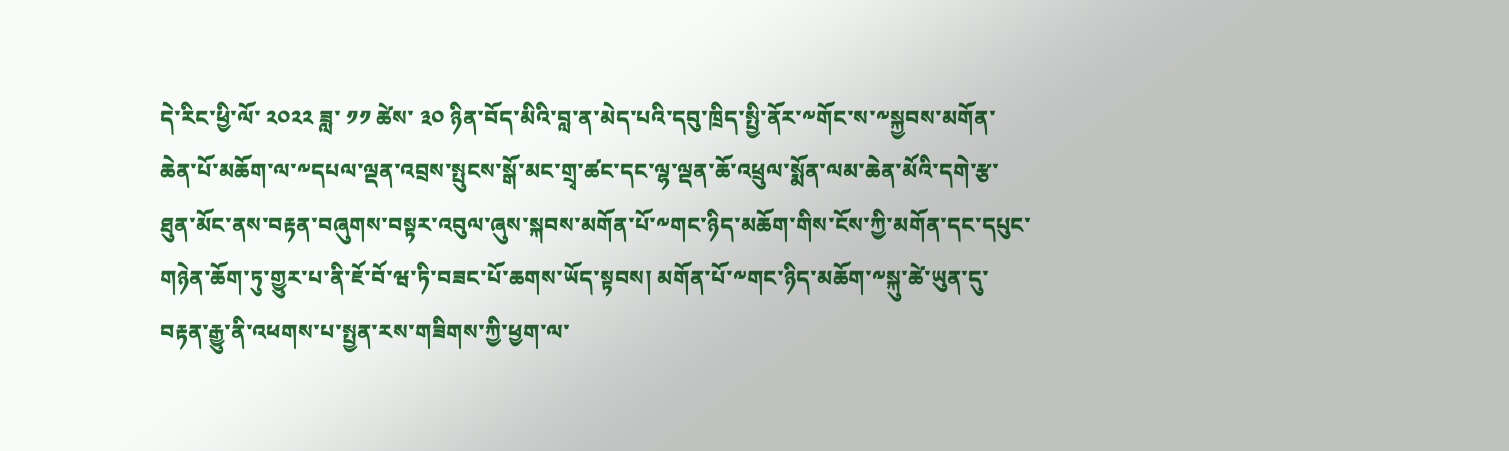དེ་རིང་ཕྱི་ལོ་ ༢༠༢༢ ཟླ་ ༡༡ ཚེས་ ༣༠ ཉིན་བོད་མིའི་བླ་ན་མེད་པའི་དབུ་ཁྲིད་སྤྱི་ནོར་༸གོང་ས་༸སྐྱབས་མགོན་ཆེན་པོ་མཆོག་ལ་༸དཔལ་ལྡན་འབྲས་སྤུངས་སྒོ་མང་གྲྭ་ཚང་དང་ལྷ་ལྡན་ཆོ་འཕྲུལ་སྨོན་ལམ་ཆེན་མོའི་དགེ་རྩ་ཐུན་མོང་ནས་བརྟན་བཞུགས་བསྟར་འབུལ་ཞུས་སྐབས་མགོན་པོ་༸གང་ཉིད་མཆོག་གིས་ངོས་ཀྱི་མགོན་དང་དཔུང་གཉེན་ཆོག་ཏུ་གྱུར་པ་ནི་ཇོ་བོ་ཝ་ཏི་བཟང་པོ་ཆགས་ཡོད་སྟབས། མགོན་པོ་༸གང་ཉིད་མཆོག་༸སྐུ་ཚེ་ཡུན་དུ་བརྟན་རྒྱུ་ནི་འཕགས་པ་སྤྱན་རས་གཟིགས་ཀྱི་ཕྱག་ལ་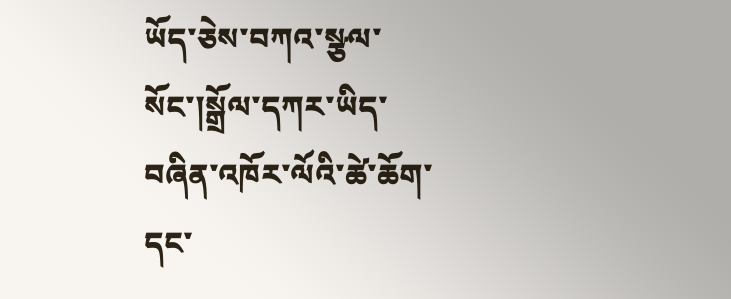ཡོད་ཅེས་བཀའ་སྩལ་སོང་།སྒྲོལ་དཀར་ཡིད་བཞིན་འཁོར་ལོའི་ཚེ་ཆོག་དང་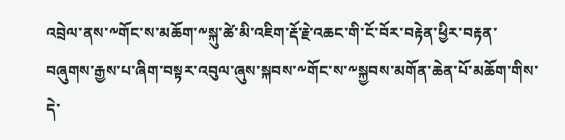འབྲེལ་ནས་༸གོང་ས་མཆོག་༸སྐུ་ཚེ་མི་འཇིག་རྡོ་རྗེ་འཆང་གི་ངོ་བོར་བརྟེན་ཕྱིར་བརྟན་བཞུགས་རྒྱས་པ་ཞིག་བསྟར་འབུལ་ཞུས་སྐབས་༸གོང་ས་༸སྐྱབས་མགོན་ཆེན་པོ་མཆོག་གིས་དེ་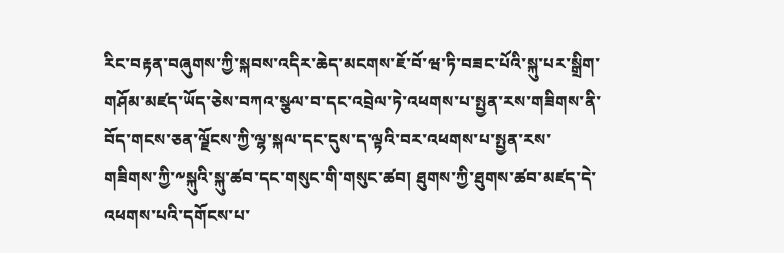རིང་བརྟན་བཞུགས་ཀྱི་སྐབས་འདིར་ཆེད་མངགས་ཇོ་བོ་ཝ་ཏི་བཟང་པོའི་སྐུ་པར་སྒྲིག་གཤོམ་མཛད་ཡོད་ཅེས་བཀའ་སྩལ་བ་དང་འབྲེལ་ཏེ་འཕགས་པ་སྤྱན་རས་གཟིགས་ནི་བོད་གངས་ཅན་ལྗོངས་ཀྱི་ལྷ་སྐལ་དང་དུས་ད་ལྟའི་བར་འཕགས་པ་སྤྱན་རས་གཟིགས་ཀྱི་༸སྐུའི་སྐུ་ཚབ་དང་གསུང་གི་གསུང་ཚབ། ཐུགས་ཀྱི་ཐུགས་ཚབ་མཛད་དེ་འཕགས་པའི་དགོངས་པ་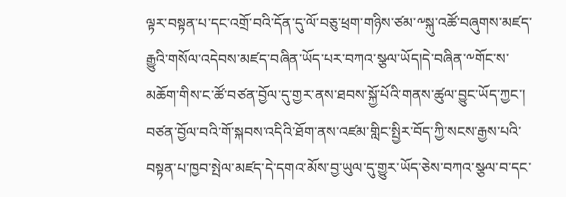ལྟར་བསྟན་པ་དང་འགྲོ་བའི་དོན་དུ་ལོ་བཅུ་ཕྲག་གཉིས་ཙམ་༸སྐུ་འཚོ་བཞུགས་མཛད་རྒྱུའི་གསོལ་འདེབས་མཛད་བཞིན་ཡོད་པར་བཀའ་སྩལ་ཡོད།དེ་བཞིན་༸གོང་ས་མཆོག་གིས་ང་ཚོ་བཙན་བྱོལ་དུ་གྱར་ནས་ཐབས་སྐྱོ་པོའི་གནས་ཚུལ་བྱུང་ཡོད་ཀྱང་། བཙན་བྱོལ་བའི་གོ་སྐབས་འདིའི་ཐོག་ནས་འཛམ་གླིང་སྤྱིར་བོད་ཀྱི་སངས་རྒྱས་པའི་བསྟན་པ་ཁྱབ་སྤེལ་མཛད་དེ་དགའ་མོས་བྱ་ཡུལ་དུ་གྱུར་ཡོད་ཅེས་བཀའ་སྩལ་བ་དང་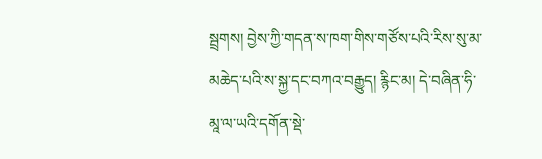སྦྲགས། བྱེས་ཀྱི་གདན་ས་ཁག་གིས་གཙོས་པའི་རིས་སུ་མ་མཆེད་པའི་ས་སྐྱ་དང་བཀའ་བརྒྱུད། རྙིང་མ། དེ་བཞིན་ཧི་མཱ་ལ་ཡའི་དགོན་སྡེ་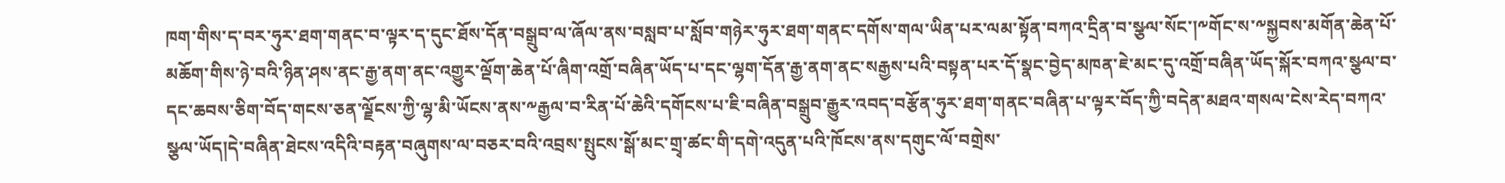ཁག་གིས་ད་བར་ཧུར་ཐག་གནང་བ་ལྟར་ད་དུང་ཐོས་དོན་བསྒྲུབ་ལ་ཞོལ་ནས་བསླབ་པ་སློབ་གཉེར་ཧུར་ཐག་གནང་དགོས་གལ་ཡིན་པར་ལམ་སྟོན་བཀའ་དྲིན་བ་སྩལ་སོང་།༸གོང་ས་༸སྐྱབས་མགོན་ཆེན་པོ་མཆོག་གིས་ཉེ་བའི་ཉིན་ཤས་ནང་རྒྱ་ནག་ནང་འགྱུར་ལྡོག་ཆེན་པོ་ཞིག་འགྲོ་བཞིན་ཡོད་པ་དང་ལྷག་དོན་རྒྱ་ནག་ནང་སརྒྱས་པའི་བསྟན་པར་དོ་སྣང་བྱེད་མཁན་ཇེ་མང་དུ་འགྲོ་བཞིན་ཡོད་སྐོར་བཀའ་སྩལ་བ་དང་ཆབས་ཅིག་བོད་གངས་ཅན་ལྗོངས་ཀྱི་ལྷ་མི་ཡོངས་ནས་༸རྒྱལ་བ་རིན་པོ་ཆེའི་དགོངས་པ་ཇི་བཞིན་བསྒྲུབ་རྒྱུར་འབད་བརྩོན་ཧུར་ཐག་གནང་བཞིན་པ་ལྟར་བོད་ཀྱི་བདེན་མཐའ་གསལ་ངེས་རེད་བཀའ་སྩལ་ཡོད།དེ་བཞིན་ཐེངས་འདིའི་བརྟན་བཞུགས་ལ་བཅར་བའི་འབྲས་སྤུངས་སྒོ་མང་གྲྭ་ཚང་གི་དགེ་འདུན་པའི་ཁོངས་ནས་དགུང་ལོ་བགྲེས་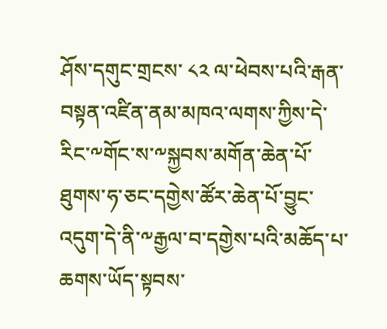ཤོས་དགུང་གྲངས་ ༨༢ ལ་ཕེབས་པའི་རྒན་བསྟན་འཛིན་ནམ་མཁའ་ལགས་ཀྱིས་དེ་རིང་༸གོང་ས་༸སྐྱབས་མགོན་ཆེན་པོ་ཐུགས་ཧ་ཅང་དགྱེས་ཚོར་ཆེན་པོ་བྱུང་འདུག་དེ་ནི་༸རྒྱལ་བ་དགྱེས་པའི་མཆོད་པ་ཆགས་ཡོད་སྟབས་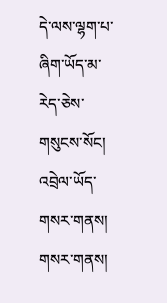དེ་ལས་ལྷག་པ་ཞིག་ཡོད་མ་རེད་ཅེས་གསུངས་སོང།
འབྲེལ་ཡོད་གསར་གནས།
གསར་གནས།